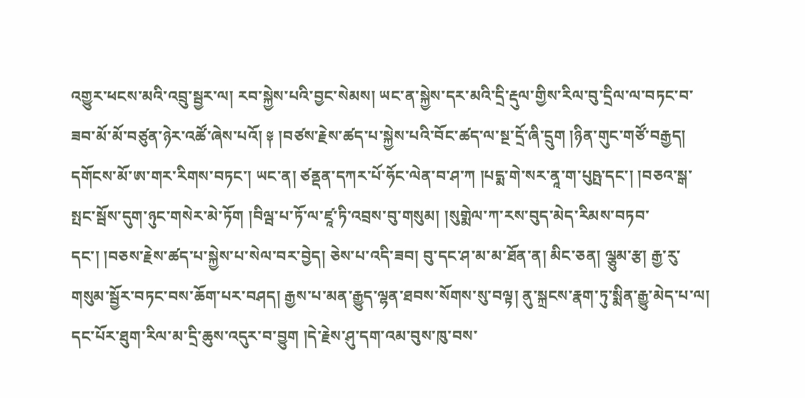འགྱུར་ཕངས་མའི་འབྲུ་སྦྱར་ལ། རབ་སྐྱེས་པའི་བྱང་སེམས། ཡང་ན་སྐྱེས་དར་མའི་དྲི་རྡུལ་གྱིས་རིལ་བུ་དྲིལ་ལ་བཏང་བ་ཟབ་མོ་མོ་བཙུན་ཉེར་འཚོ་ཞེས་པའོ། ༈ །བཙས་རྗེས་ཚད་པ་སྐྱེས་པའི་བོང་ཚད་ལ་སྔ་དྲོ་ཞི་དྲུག །ཉིན་གུང་གཙོ་བརྒྱད། དགོངས་མོ་ཨ་གར་རིགས་བཏང་། ཡང་ན། ཙནྡན་དཀར་པོ་ཧོང་ལེན་བ་ཤ་ཀ །པདྨ་གེ་སར་ནཱ་ག་པུཥྤ་དང་། །བཅའ་སྒ་སྤང་སྦོས་དུག་ཉུང་གསེར་མེ་ཏོག །བིལྦ་པ་ཏོ་ལ་ཛཱ་ཏི་འབྲས་བུ་གསུམ། །སུགྨེལ་ཀ་རས་བུད་མེད་རིམས་བཏབ་དང་། །བཅས་རྗེས་ཚད་པ་སྐྱེས་པ་སེལ་བར་བྱེད། ཅེས་པ་འདི་ཟབ། བུ་དང་ཤ་མ་མ་ཐོན་ན། མིང་ཅན། ལྕུམ་རྩ། རྒྱ་རུ་གསུམ་སྦྱོར་བཏང་བས་ཆོག་པར་བཤད། རྒྱས་པ་མན་རྒྱུད་ལྷན་ཐབས་སོགས་སུ་བལྟ། ནུ་སྐྲངས་རྣག་ཏུ་སྨིན་རྒྱུ་མེད་པ་ལ། དང་པོར་ཐུག་རིལ་མ་དྲི་ཆུས་འདུར་བ་བྱུག །དེ་རྗེས་ཤུ་དག་འམ་བུས་ཁུ་བས་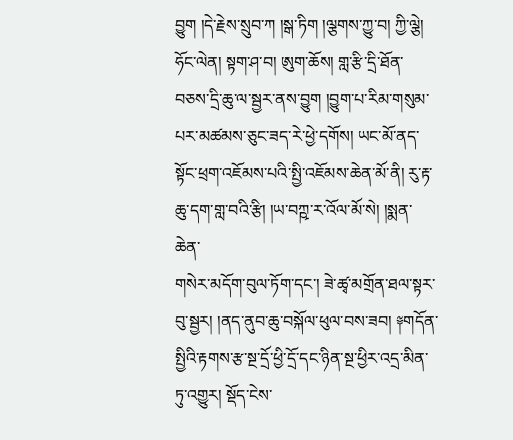བྱུག །དེ་རྗེས་སྲུབ་ཀ །སྒ་ཏིག །ལྕགས་ཀྱུ་བ། ཀྱི་ལྕེ། ཧོང་ལེན། སྟག་ཤ་བ། ཨུག་ཆོས། གླ་རྩི་དྲི་ཐོན་བཅས་དྲི་ཆུ་ལ་སྦྱར་ནས་བྱུག །བྱུག་པ་རིམ་གསུམ་པར་མཚམས་ཅུང་ཟད་རེ་ཕྱེ་དགོས། ཡང་མོ་ནད་སྟོང་ཕྲག་འཇོམས་པའི་སྤྱི་འཇོམས་ཆེན་མོ་ནི། རུ་རྟ་ཆུ་དག་གླ་བའི་རྩི། །ཡ་བཀྵ་ར་འོལ་མོ་སེ། །སྨན་ཆེན་
གསེར་མདོག་བུལ་ཏོག་དང་། ཟེ་ཚྭ་མགྲོན་ཐལ་སྟར་བུ་སྦྱར། །ནད་ནུབ་ཆུ་བསྐོལ་ཕུལ་བས་ཟབ། ༈གདོན་སྤྱིའི་རྟགས་རྩ་སྔ་དྲོ་ཕྱི་དྲོ་དང་ཉིན་སྔ་ཕྱིར་འདྲ་མིན་ཏུ་འགྱུར། སྡོད་ངེས་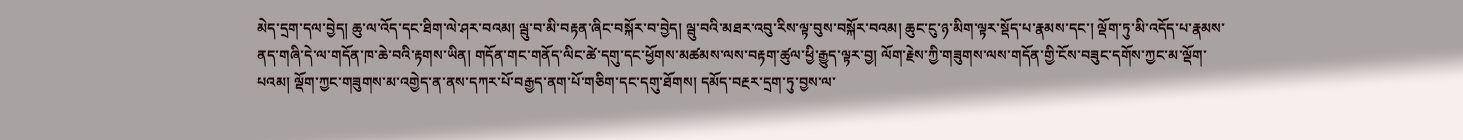མེད་དྲག་དལ་བྱེད། ཆུ་ལ་འོད་དང་ཐིག་ལེ་ཤར་བའམ། ལྦུ་བ་མི་བརྟན་ཞིང་བསྐོར་བ་བྱེད། ལྦུ་བའི་མཐར་འབུ་རིས་ལྟ་བུས་བསྐོར་བའམ། ཆུང་ངུ་ཉ་མིག་ལྟར་སྡོད་པ་རྣམས་དང་། ལྡོག་ཏུ་མི་འདོད་པ་རྣམས་ནད་གཞི་དེ་ལ་གདོན་ཁ་ཆེ་བའི་རྟགས་ཡིན། གདོན་གང་གནོད་ལིང་ཚེ་དགུ་དང་ཕྱོགས་མཚམས་ལས་བརྟག་ཚུལ་ཕྱི་རྒྱུད་ལྟར་བྱ། ལོག་རྗེས་ཀྱི་གཟུགས་ལས་གདོན་གྱི་ངོས་བཟུང་དགོས་ཀྱང་མ་ལྡོག་པའམ། ལྡོག་ཀྱང་གཟུགས་མ་འགྱེད་ན་ནས་དཀར་པོ་བརྒྱད་ནག་པོ་གཅིག་དང་དགུ་ཐོགས། དམོད་བརྔར་དྲག་ཏུ་བྱས་ལ་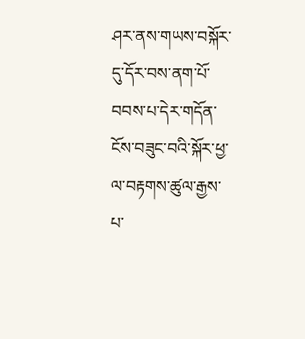ཤར་ནས་གཡས་བསྐོར་དུ་དོར་བས་ནག་པོ་བབས་པ་དེར་གདོན་ངོས་བཟུང་བའི་སྐོར་ཕྱ་ལ་བརྟགས་ཚུལ་རྒྱས་པ་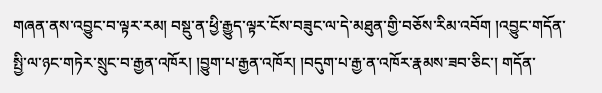གཞན་ནས་འབྱུང་བ་ལྟར་རམ། བསྡུ་ན་ཕྱི་རྒྱུད་ལྟར་ངོས་བཟུང་ལ་དེ་མཐུན་གྱི་བཅོས་རིམ་འབོག །འབྱུང་གདོན་སྤྱི་ལ་ཉང་གཏེར་སྲུང་བ་རྒྱན་འཁོར། །བྱུག་པ་རྒྱན་འཁོར། །བདུག་པ་རྒྱ་ན་འཁོར་རྣམས་ཟབ་ཅིང་། གདོན་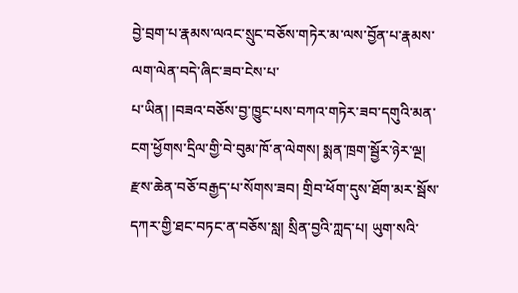བྱེ་བྲག་པ་རྣམས་ལའང་སྲུང་བཅོས་གཏེར་མ་ལས་བྱོན་པ་རྣམས་ལག་ལེན་བདེ་ཞིང་ཟབ་ངེས་པ་
པ་ཡིན། །བཟའ་བཅོས་བྱ་ཁྱུང་པས་བཀའ་གཏེར་ཟབ་དགུའི་མན་ངག་ཕྱོགས་དྲིལ་གྱི་བེ་བུམ་ཁོ་ན་ལེགས། སྨན་ཁྲག་སྦྱོར་ཉེར་ལྔ། རྫས་ཆེན་བཅོ་བརྒྱད་པ་སོགས་ཟབ། གྲིབ་ཕོག་དུས་ཐོག་མར་སྦོས་དཀར་གྱི་ཐང་བཏང་ན་བཅོས་སླ། སྲིན་བྱའི་ཀླད་པ། ཡུག་སའི་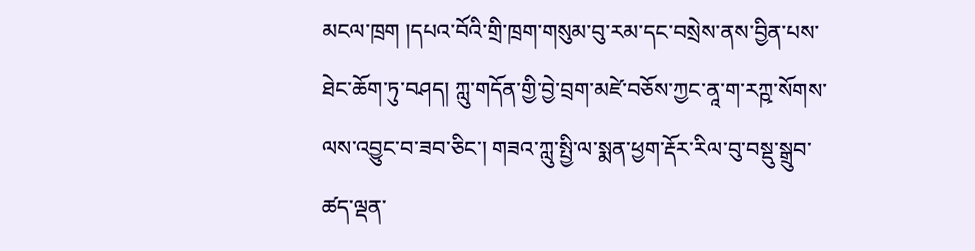མངལ་ཁྲག །དཔའ་བོའི་གྲི་ཁྲག་གསུམ་བུ་རམ་དང་བསྲེས་ནས་བྱིན་པས་ཐེང་ཆོག་ཏུ་བཤད། ཀླུ་གདོན་གྱི་བྱེ་བྲག་མཛེ་བཅོས་ཀྱང་ནཱ་ག་རཀྵ་སོགས་ལས་འབྱུང་བ་ཟབ་ཅིང་། གཟའ་ཀླུ་སྤྱི་ལ་སྨན་ཕྱག་རྡོར་རིལ་བུ་བསྡུ་སྒྲུབ་ཚད་ལྡན་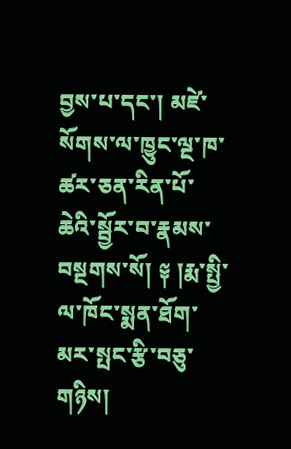བྱས་པ་དང་། མཛེ་སོགས་ལ་ཁྱུང་ལྔ་ཁ་ཚར་ཅན་རིན་པོ་ཆེའི་སྦྱོར་བ་རྣམས་བསྔགས་སོ། ༈ །རྨ་སྤྱི་ལ་ཁོང་སྨན་ཐོག་མར་སྤང་རྩི་བཅུ་གཉིས།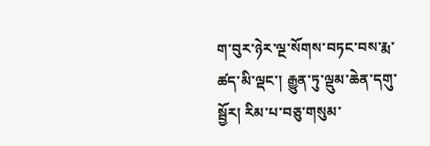ག་བུར་ཉེར་ལྔ་སོགས་བཏང་བས་རྨ་ཚད་མི་ལྡང་། རྒྱུན་ཏུ་ལྡུམ་ཆེན་དགུ་སྦྱོར། རིམ་པ་བཅུ་གསུམ་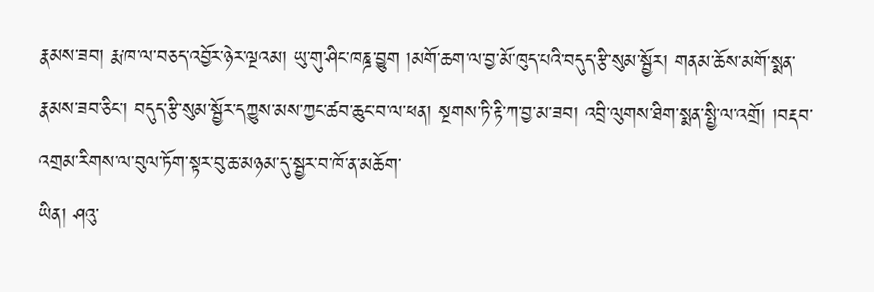རྣམས་ཟབ། རྨ་ཁ་ལ་བཅད་འབྱོར་ཉེར་ལྔའམ། ཡུ་གུ་ཤིང་ཁཎྜ་བྱུག །མགོ་ཆག་ལ་བྱ་མོ་ཁུད་པའི་བདུད་རྩི་སུམ་སྦྱོར། གནམ་ཆོས་མགོ་སྨན་རྣམས་ཟབ་ཅིང་། བདུད་རྩི་སུམ་སྦྱོར་དཀྱུས་མས་ཀྱང་ཚབ་ཆུང་བ་ལ་ཕན། སྔགས་ཏི་རྟི་ཀ་བྱ་མ་ཟབ། འབྲི་ལུགས་ཐིག་སྨན་སྤྱི་ལ་འགྲོ། །བརྡབ་འགྲམ་རིགས་ལ་བུལ་ཏོག་སྟར་བུ་ཆ་མཉམ་དུ་སྦྱར་བ་ཁོ་ན་མཆོག་
ཡིན། ཤའུ་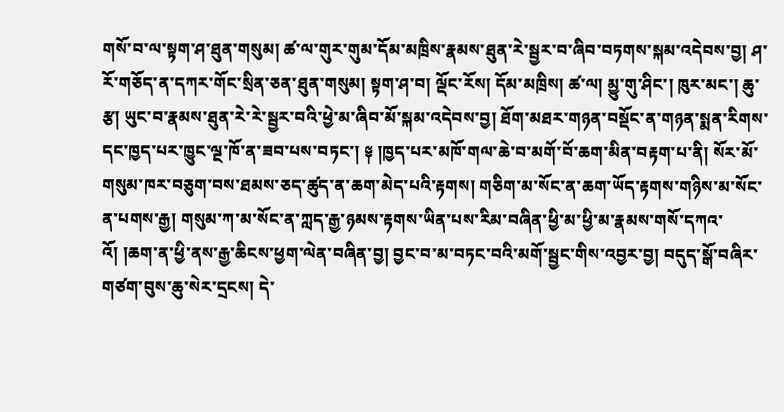གསོ་བ་ལ་སྟག་ཤ་ཐུན་གསུམ། ཚ་ལ་གུར་གུམ་དོམ་མཁྲིས་རྣམས་ཐུན་རེ་སྦྱར་བ་ཞིབ་བཏགས་སྐམ་འདེབས་བྱ། ཤ་རོ་གཅོད་ན་དཀར་གོང་སྲིན་ཅན་ཐུན་གསུམ། སྟག་ཤ་བ། ལྡོང་རོས། དོམ་མཁྲིས། ཚ་ལ། མྱུ་གུ་ཤིང་། ཁུར་མང་། ཆུ་རྩ། ཡུང་བ་རྣམས་ཐུན་རེ་རེ་སྦྱར་བའི་ཕྱེ་མ་ཞིབ་མོ་སྐམ་འདེབས་བྱ། ཐོག་མཐར་གཉན་བསྡོང་ན་གཉན་སྨན་རིགས་དང་ཁྱད་པར་ཁྱུང་ལྔ་ཁོ་ན་ཟབ་པས་བཏང་། ༈ །ཁྱད་པར་མཁོ་གལ་ཆེ་བ་མགོ་བོ་ཆག་མིན་བརྟག་པ་ནི། སོར་མོ་གསུམ་ཁར་བཅུག་བས་ཐམས་ཅད་ཚུད་ན་ཆག་མེད་པའི་རྟགས། གཅིག་མ་སོང་ན་ཆག་ཡོད་རྟགས་གཉིས་མ་སོང་ན་པགས་རྒྱ། གསུམ་ཀ་མ་སོང་ན་ཀླད་རྒྱ་ཉམས་རྟགས་ཡིན་པས་རིམ་བཞིན་ཕྱི་མ་ཕྱི་མ་རྣམས་གསོ་དཀའ་འོ། །ཆག་ན་ཕྱི་ནས་རྒྱ་ཆིངས་ཕྱག་ལེན་བཞིན་བྱ། བྱང་བ་མ་བཏང་བའི་མགོ་སྦྱང་གིས་འབྱར་བྱ། བདུད་སྒོ་བཞིར་གཙག་བུས་ཆུ་སེར་དྲངས། དེ་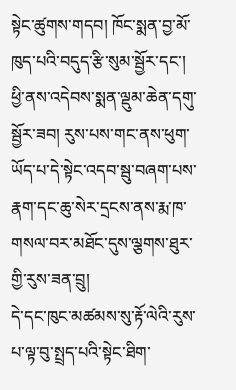སྟེང་ཚུགས་གདབ། ཁོང་སྨན་བྱ་མོ་ཁུད་པའི་བདུད་རྩི་སུམ་སྦྱོར་དང་། ཕྱི་ནས་འདེབས་སྨན་ལྡུམ་ཆེན་དགུ་སྦྱོར་ཟབ། རུས་པས་གང་ནས་ཕུག་ཡོད་པ་དེ་སྟེང་འདབ་སྦུ་བཞག་པས་རྣག་དང་ཆུ་སེར་དྲངས་ནས་རྨ་ཁ་གསལ་བར་མཐོང་དུས་ལྕགས་ཐུར་གྱི་རུས་ཟན་བྲུ།
དེ་དང་ཁུང་མཚམས་སུ་རྟོ་ལེའི་རུས་པ་ལྟ་བུ་སྤྲད་པའི་སྟེང་ཐིག་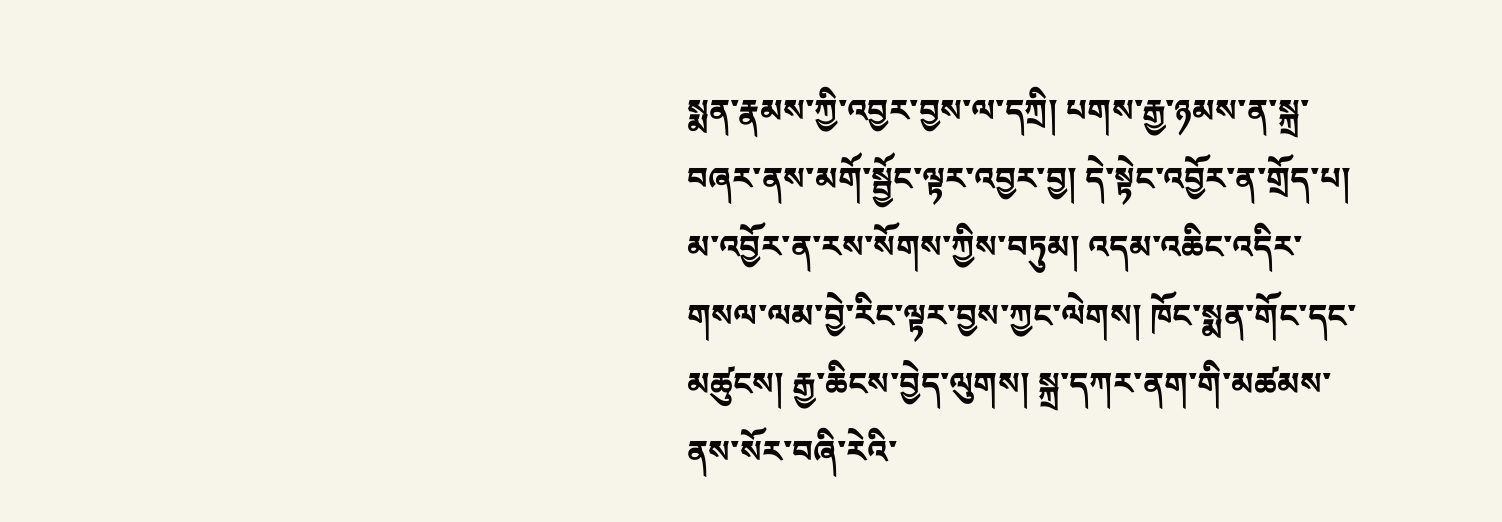སྨན་རྣམས་ཀྱི་འབྱར་བྱས་ལ་དཀྲི། པགས་རྒྱ་ཉམས་ན་སྐྲ་བཞར་ནས་མགོ་སྦྱོང་ལྟར་འབྱར་བྱ། དེ་སྟེང་འབྱོར་ན་གྲོད་པ། མ་འབྱོར་ན་རས་སོགས་ཀྱིས་བཏུམ། འདམ་འཆིང་འདིར་གསལ་ལམ་བྱེ་རིང་ལྟར་བྱས་ཀྱང་ལེགས། ཁོང་སྨན་གོང་དང་མཚུངས། རྒྱ་ཆིངས་བྱེད་ལུགས། སྐྲ་དཀར་ནག་གི་མཚམས་ནས་སོར་བཞི་རེའི་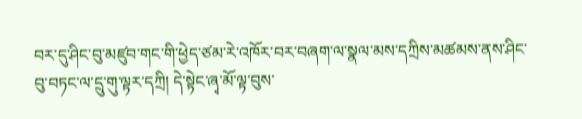བར་དུ་ཤིང་བུ་མཛུབ་གང་གི་ཕྱེད་ཙམ་རེ་འཁོར་བར་བཞག་ལ་སྣལ་མས་དཀྲིས་མཚམས་ནས་ཤིང་བུ་བཏང་ལ་དྲུ་གུ་ལྟར་དཀྲི། དེ་སྟེང་ཞྭ་མོ་ལྟ་བུས་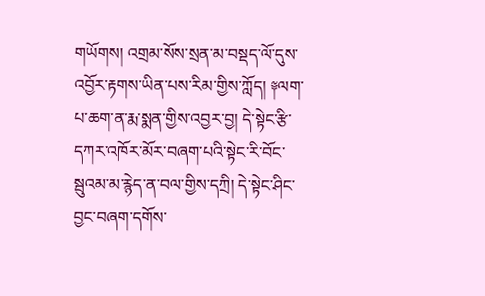གཡོགས། འགྲམ་སོས་སྲན་མ་བསྡད་ལོ་དུས་འབྱོར་རྟགས་ཡིན་པས་རིམ་གྱིས་ཀློད། ༈ལག་པ་ཆག་ན་རྨ་སྨན་གྱིས་འབྱར་བྱ། དེ་སྟེང་རྩི་དཀར་འཁོར་མོར་བཞག་པའི་སྟེང་རི་བོང་སྦུའམ་མ་རྙེད་ན་བལ་གྱིས་དཀྲི། དེ་སྟེང་ཤིང་བྱང་བཞག་དགོས་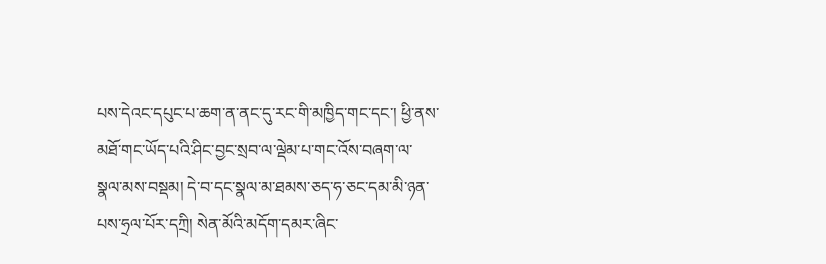པས་དེའང་དཔུང་པ་ཆག་ན་ནང་དུ་རང་གི་མཁྱིད་གང་དང་། ཕྱི་ནས་མཐོ་གང་ཡོད་པའི་ཤིང་བྱང་སྲབ་ལ་ལྡེམ་པ་གང་འོས་བཞག་ལ་སྣལ་མས་བསྡམ། དེ་བ་དང་སྣལ་མ་ཐམས་ཅད་ཧ་ཅང་དམ་མི་ཉན་པས་ཧྲལ་པོར་དཀྲི། སེན་མོའི་མདོག་དམར་ཞིང་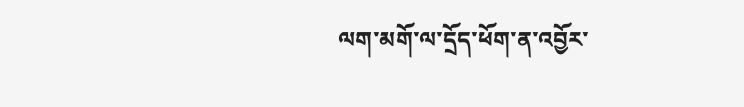ལག་མགོ་ལ་དྲོད་ཕོག་ན་འབྱོར་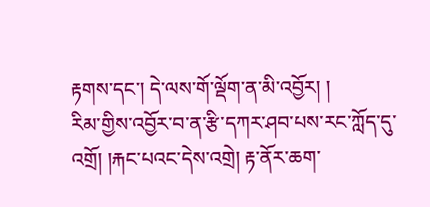རྟགས་དང་། དེ་ལས་གོ་ལྡོག་ན་མི་འབྱོར། །
རིམ་གྱིས་འབྱོར་བ་ན་རྩི་དཀར་ཤབ་པས་རང་ཀློད་དུ་འགྲོ། །རྐང་པའང་དེས་འགྲེ། རྟ་ནོར་ཆག་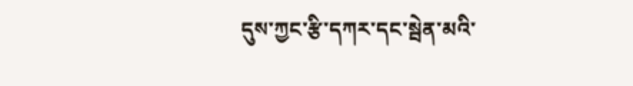དུས་ཀྱང་རྩི་དཀར་དང་སྦེན་མའི་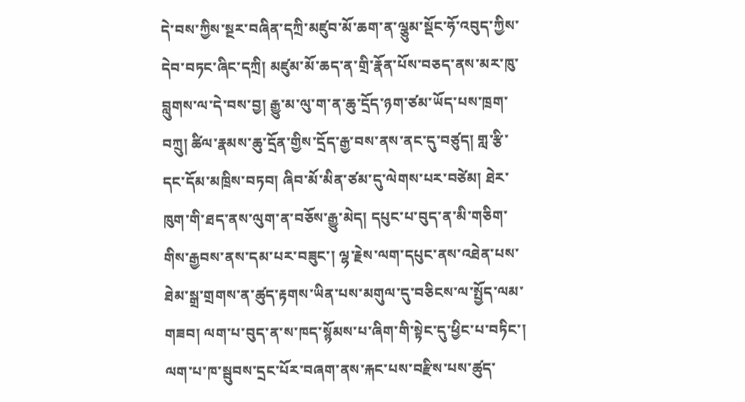དེ་བས་ཀྱིས་སྔར་བཞིན་དཀྲི་མཛུབ་མོ་ཆག་ན་ལྕུམ་སྡོང་ཧོ་འབུད་ཀྱིས་དེབ་བཏང་ཞིང་དཀྲི། མཛུམ་མོ་ཆད་ན་གྲི་རྣོན་པོས་བཅད་ནས་མར་ཁུ་བླུགས་ལ་དེ་བས་བྱ། རྒྱུ་མ་ལུ་ག་ན་ཆུ་དྲོད་ཉག་ཙམ་ཡོད་པས་ཁྲག་བཀྲུ། ཚིལ་རྣམས་ཆུ་དྲོན་གྱིས་དྲོད་རྒྱ་བས་ནས་ནང་དུ་བཙུད། གླ་རྩི་དང་དོམ་མཁྲིས་བཏབ། ཞིབ་མོ་མིན་ཙམ་དུ་ལེགས་པར་བཙེམ། ཐེར་ཁུག་གི་ཐད་ནས་ལུག་ན་བཅོས་རྒྱུ་མེད། དཔུང་པ་བུད་ན་མི་གཅིག་གིས་རྒྱབས་ནས་དམ་པར་བཟུང་། ལྷ་རྗེས་ལག་དཔུང་ནས་འཐེན་པས་ཐེམ་སྒྲ་གྲགས་ན་ཚུད་རྟགས་ཡིན་པས་མགུལ་དུ་བཅིངས་ལ་སྤྱོད་ལམ་གཟབ། ལག་པ་བུད་ན་ས་ཁད་སྙོམས་པ་ཞིག་གི་སྟེང་དུ་ཕྱིང་པ་བཏིང་། ལག་པ་ཁ་སྦུབས་དྲང་པོར་བཞག་ནས་རྐང་པས་བརྫིས་པས་ཚུད་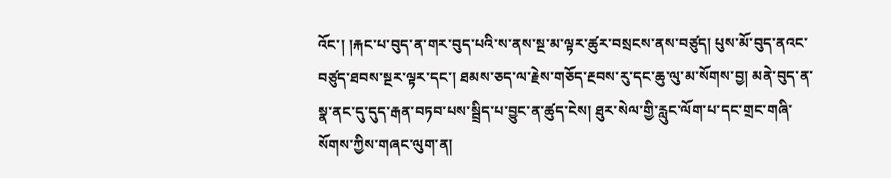འོང་། །རྐང་པ་བུད་ན་གར་བུད་པའི་ས་ནས་སྔ་མ་ལྟར་ཚུར་བསྲངས་ནས་བཙུད། པུས་མོ་བུད་ནའང་བཙུད་ཐབས་སྔར་ལྟར་དང་། ཐམས་ཅད་ལ་རྗེས་གཅོད་རྔབས་རུ་དང་ཆུ་ལུ་མ་སོགས་བྱ། མནེ་བུད་ན་སྣ་ནང་དུ་དུད་རྒན་བཏབ་པས་སྦྲིད་པ་བྱུང་ན་ཚུད་ངེས། ཐུར་སེལ་གྱི་རླུང་ལོག་པ་དང་གྲང་གཞི་སོགས་ཀྱིས་གཞང་ལུག་ན།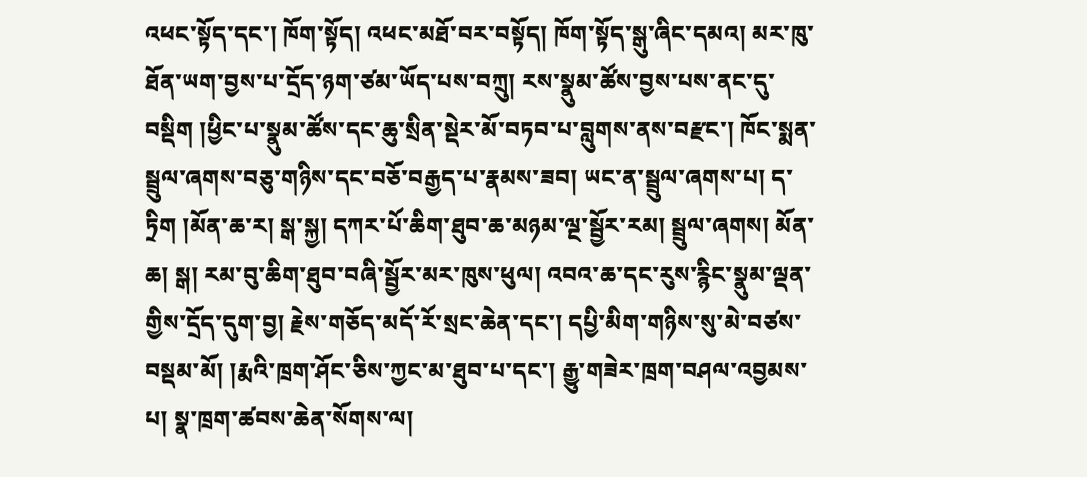འཕང་སྟོད་དང་། ཁོག་སྟོད། འཕང་མཐོ་བར་བསྟོད། ཁོག་སྟོད་སྒུ་ཞིང་དམའ། མར་ཁུ་ཐོན་ཡག་བྱས་པ་དྲོད་ཉག་ཙམ་ཡོད་པས་བཀྲུ། རས་སྣུམ་ཚོས་བྱས་པས་ནང་དུ་བསྡིག །ཕྱིང་པ་སྣུམ་ཚོས་དང་ཆུ་སྲིན་སྡེར་མོ་བཏབ་པ་བླུགས་ནས་བརྫང་། ཁོང་སྨན་སྦྲུལ་ཞགས་བཅུ་གཉིས་དང་བཅོ་བརྒྱད་པ་རྣམས་ཟབ། ཡང་ན་སྦྲུལ་ཞགས་པ། ད་ཏྲིག །མོན་ཆ་ར། སྒ་སྐྱ། དཀར་པོ་ཆིག་ཐུབ་ཆ་མཉམ་ལྔ་སྦྱོར་རམ། སྦྲུལ་ཞགས། མོན་ཆ། སྒ། རམ་བུ་ཆིག་ཐུབ་བཞི་སྦྱོར་མར་ཁུས་ཕུལ། འབའ་ཆ་དང་རུས་རྙིང་སྣུམ་ལྡན་གྱིས་དྲོད་དུག་བྱ། རྗེས་གཅོད་མདོ་རོ་སྲང་ཆེན་དང་། དཔྱི་མིག་གཉིས་སུ་མེ་བཙས་བསྡམ་མོ། །རྨའི་ཁྲག་ཤོང་ཅིས་ཀྱང་མ་ཐུབ་པ་དང་། རྒྱུ་གཟེར་ཁྲག་བཤལ་འབྱམས་པ། སྣ་ཁྲག་ཚབས་ཆེན་སོགས་ལ།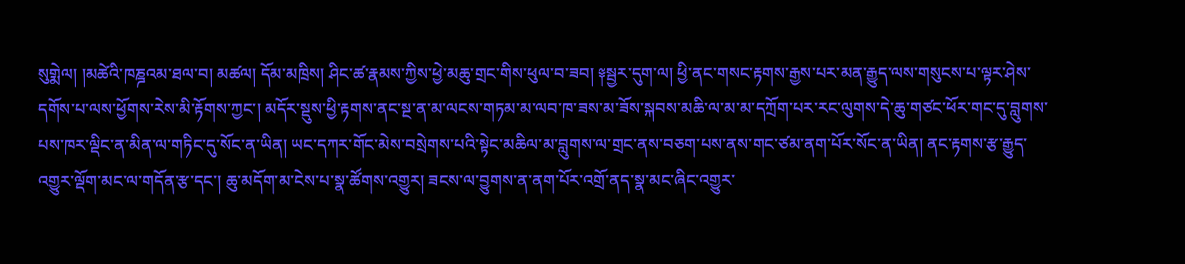སུགྨེལ། །མཚེའི་ཁཎྜའམ་ཐལ་བ། མཚལ། དོམ་མཁྲིས། ཤིང་ཚ་རྣམས་ཀྱིས་ཕྱེ་མཆུ་གྲང་གིས་ཕུལ་བ་ཟབ། ༈སྦྱར་དུག་ལ། ཕྱི་ནང་གསང་རྟགས་རྒྱས་པར་མན་རྒྱུད་ལས་གསུངས་པ་ལྟར་ཤེས་དགོས་པ་ལས་ཕྱོགས་རེས་མི་རྟོགས་ཀྱང་། མདོར་སྡུས་ཕྱི་རྟགས་ནང་སྔ་ན་མ་ལངས་གཏམ་མ་ལབ་ཁ་ཟས་མ་ཟོས་སྐབས་མཆི་ལ་མ་མ་དཀྲོག་པར་རང་ལུགས་དེ་ཆུ་གཙང་ཕོར་གང་དུ་བླུགས་
པས་ཁར་ལྡིང་ན་མིན་ལ་གཏིང་དུ་སོང་ན་ཡིན། ཡང་དཀར་གོང་མེས་བསྲེགས་པའི་སྟེང་མཆིལ་མ་བླུགས་ལ་གྲང་ནས་བཅག་པས་ནས་གང་ཙམ་ནག་པོར་སོང་ན་ཡིན། ནང་རྟགས་རྩ་རྒྱུད་འགྱུར་ལྡོག་མང་ལ་གདོན་རྩ་དང་། ཆུ་མདོག་མ་ངེས་པ་སྣ་ཚོགས་འགྱུར། ཟངས་ལ་བྱུགས་ན་ནག་པོར་འགྲོ་ནད་སྣ་མང་ཞིང་འགྱུར་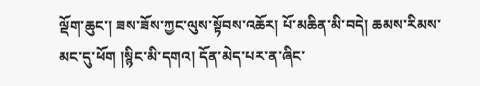ལྡོག་ཆུང་། ཟས་ཟོས་ཀྱང་ལུས་སྟོབས་འཆོར། པོ་མཆིན་མི་བདེ། ཆམས་རིམས་མང་དུ་ཕོག །སྙིང་མི་དགའ། དོན་མེད་པར་ན་ཞིང་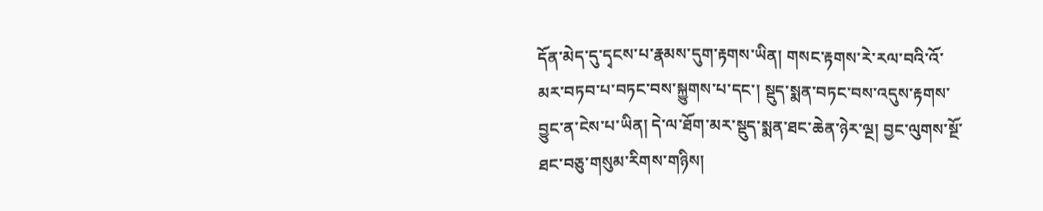དོན་མེད་དུ་དྭངས་པ་རྣམས་དུག་རྟགས་ཡིན། གསང་རྟགས་རེ་རལ་བའི་འོ་མར་བཏབ་པ་བཏང་བས་སྐྱུགས་པ་དང་། སྡུད་སྨན་བཏང་བས་འདུས་རྟགས་བྱུང་ན་ངེས་པ་ཡིན། དེ་ལ་ཐོག་མར་སྡུད་སྨན་ཐང་ཆེན་ཉེར་ལྔ། བྱང་ལུགས་སྔོ་ཐང་བཅུ་གསུམ་རིགས་གཉིས།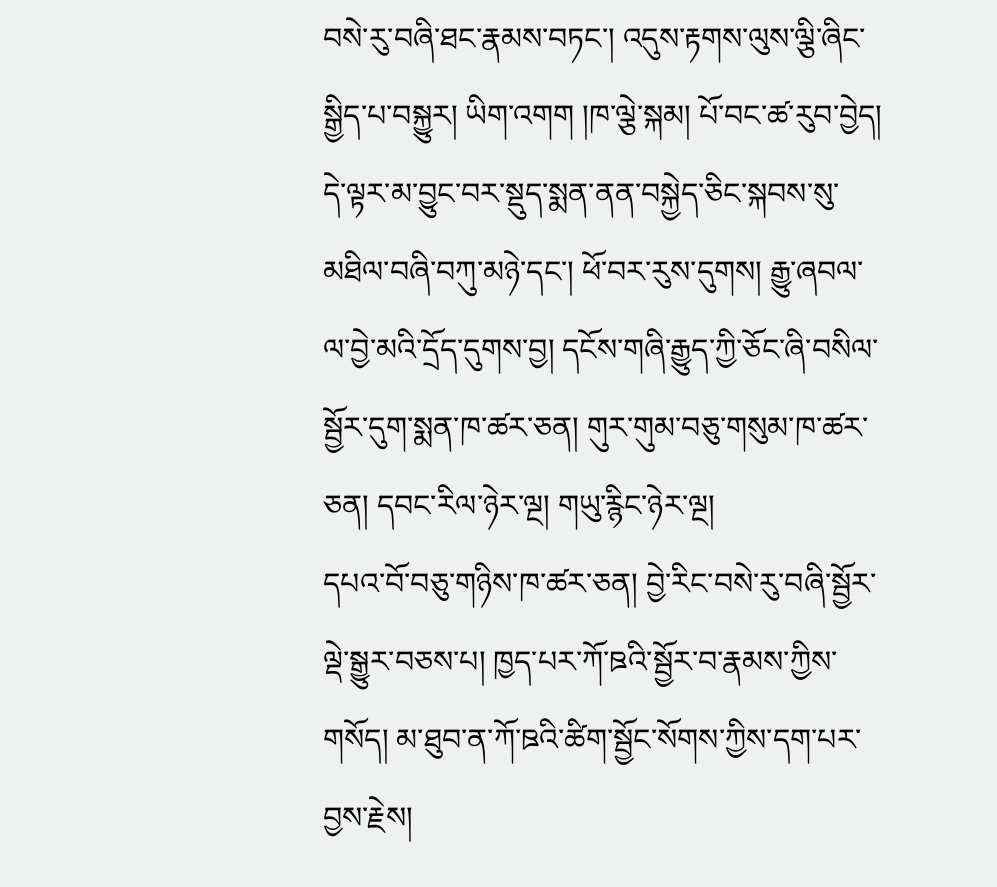བསེ་རུ་བཞི་ཐང་རྣམས་བཏང་། འདུས་རྟགས་ལུས་ལྕི་ཞིང་སྒྱིད་པ་བསྐྱུར། ཡིག་འགག །ཁ་ལྕེ་སྐམ། པོ་བང་ཚ་རུབ་བྱེད། དེ་ལྟར་མ་བྱུང་བར་སྡུད་སྨན་ནན་བསྐྱེད་ཅིང་སྐབས་སུ་མཐིལ་བཞི་བཀུ་མཉེ་དང་། ཕོ་བར་རུས་དུགས། རྒྱུ་ཞབལ་ལ་བྱེ་མའི་དྲོད་དུགས་བྱ། དངོས་གཞི་རྒྱུད་ཀྱི་ཅོང་ཞི་བསིལ་སྦྱོར་དུག་སྨན་ཁ་ཚར་ཅན། གུར་གུམ་བཅུ་གསུམ་ཁ་ཚར་ཅན། དབང་རིལ་ཉེར་ལྔ། གཡུ་རྙིང་ཉེར་ལྔ།
དཔའ་བོ་བཅུ་གཉིས་ཁ་ཚར་ཅན། བྱེ་རིང་བསེ་རུ་བཞི་སྦྱོར་ལྡེ་སྒྱུར་བཅས་པ། ཁྱད་པར་ཀོ་ཋའི་སྦྱོར་བ་རྣམས་ཀྱིས་གསོད། མ་ཐུབ་ན་ཀོ་ཋའི་ཚིག་སྦྱོང་སོགས་ཀྱིས་དག་པར་བྱས་རྗེས།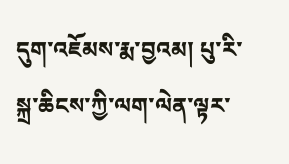དུག་འཇོམས་རྨ་བྱའམ། པུ་རི་སྐྲ་ཆིངས་ཀྱི་ལག་ལེན་ལྟར་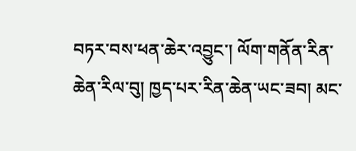བཏར་བས་ཕན་ཆེར་འབྱུང་། ལོག་གནོན་རིན་ཆེན་རིལ་བུ། ཁྱད་པར་རིན་ཆེན་ཡང་ཟབ། མང་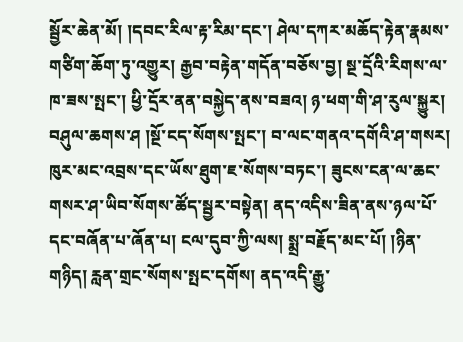སྦྱོར་ཆེན་མོ། །དབང་རིལ་རྟ་རིམ་དང་། ཤེལ་དཀར་མཆོད་རྟེན་རྣམས་གཙིག་ཆོག་ཏུ་འགྱུར། རྒྱབ་བརྟེན་གདོན་བཅོས་བྱ། སྔ་དྲོའི་རིགས་ལ་ཁ་ཟས་སྤང་། ཕྱི་དྲོར་ནན་བསྐྱེད་ནས་བཟའ། ཉ་ཕག་གི་ཤ་རུལ་སྐྱུར། བཤུལ་ཆགས་ཤ །སྔོ་ངད་སོགས་སྤང་། བ་ལང་གནའ་དགོའི་ཤ་གསར། ཁུར་མང་འབྲས་དང་ཡོས་ཐུག་ཇ་སོགས་བཏང་། ཟུངས་ངན་ལ་ཆང་གསར་ཤ་ཡིབ་སོགས་ཚོད་སྦྱར་བསྟེན། ནད་འདིས་ཟིན་ནས་ཉལ་པོ་དང་བཞོན་པ་ཞོན་པ། ངལ་དུབ་ཀྱི་ལས། སྨྲ་བརྗོད་མང་པོ། །ཉིན་གཉིད། རླན་གྲང་སོགས་སྤང་དགོས། ནད་འདི་རྒྱུ་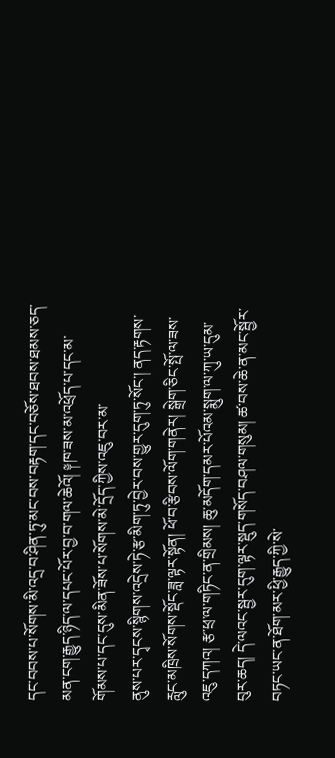དང་བབས་པ་སོགས་མི་འདྲ་བ་ཤིན་ཏུ་མང་བས་བརྟག་དང་བཅོས་ཐབས་ཐམས་ཅད་མན་ངག་རྒྱུད་ཉིད་ལ་དཔང་པོར་བྱ་བ་གལ་ཆེའོ། ༈ཁ་ཟས་མ་འཕྲོད་པ་དང་མ་གོམས་པ་དང་དུས་མིན་ཟོས་པ་སོགས་མེ་དྲོད་ཀྱིས་འཇུ་བར་མ་
ནུས་པར་དྭངས་སྙིགས་འདྲེས་ཏེ་རྩ་མིག་ཏུ་བྱེར་བས་གྱུར་དུག་ཏུ་སོང་། ནད་རྟགས་རླུང་མཁྲིས་སོགས་སྡོང་ཟླ་ལྟར་སྟོན། ཕོ་བ་རྩིབས་ལོག་གནེར། སྒྲེག་ཅིང་སྤོ་ལ་ཟས་འཇུ་དཀའ། རྩ་ཕྲ་ལ་གཏིང་ན་གྲིམས། ཆུ་མདོག་དམར་པོའམ་སྨུག་ལ་ཀུ་ཡ་དུམ་བུར་ཆད། དེ་ལའང་སྦྱར་དུག་ལྟར་སྡུད་གསོད་བཤལ་གསུམ། ཚ་བས་ཆེ་ན་མང་སྦྱོར་བཏང་ཡང་ན་ཐོག་མར་ཕྱི་རྒྱུད་ཀྱི་སེ་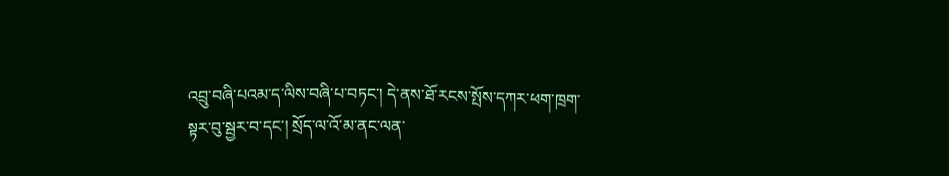འབྲུ་བཞི་པའམ་ད་ལིས་བཞི་པ་བཏང་། དེ་ནས་ཐོ་རངས་སྤོས་དཀར་ཕག་ཁྲག་སྟར་བུ་སྦྱར་བ་དང་། སྲོད་ལ་འོ་མ་ནང་ལན་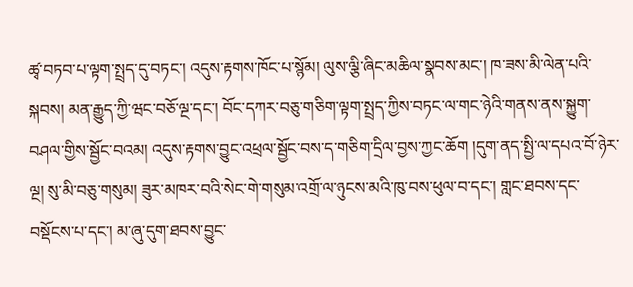ཚྭ་བཏབ་པ་ལྟག་སྤྲད་དུ་བཏང་། འདུས་རྟགས་ཁོང་པ་སྙོམ། ལུས་ལྕི་ཞིང་མཆིལ་སྣབས་མང་། ཁ་ཟས་མི་ལེན་པའི་སྐབས། མན་རྒྱུད་ཀྱི་ཝང་བཅོ་ལྔ་དང་། བོང་དཀར་བཅུ་གཅིག་ལྟག་སྤྲད་ཀྱིས་བཏང་ལ་གང་ཉེའི་གནས་ནས་སྐྱུག་བཤལ་གྱིས་སྦྱོང་བའམ། འདུས་རྟགས་བྱུང་འཕྲལ་སྦྱོང་བས་ད་གཅིག་དྲིལ་བྱས་ཀྱང་ཆོག །དུག་ནད་སྤྱི་ལ་དཔའ་བོ་ཉེར་ལྔ། སུ་མི་བཅུ་གསུམ། ཟུར་མཁར་བའི་སེང་གེ་གསུམ་འགྲོ་ལ་ཉུངས་མའི་ཁུ་བས་ཕུལ་བ་དང་། གླང་ཐབས་དང་བསྡོངས་པ་དང་། མ་ཞུ་དུག་ཐབས་བྱུང་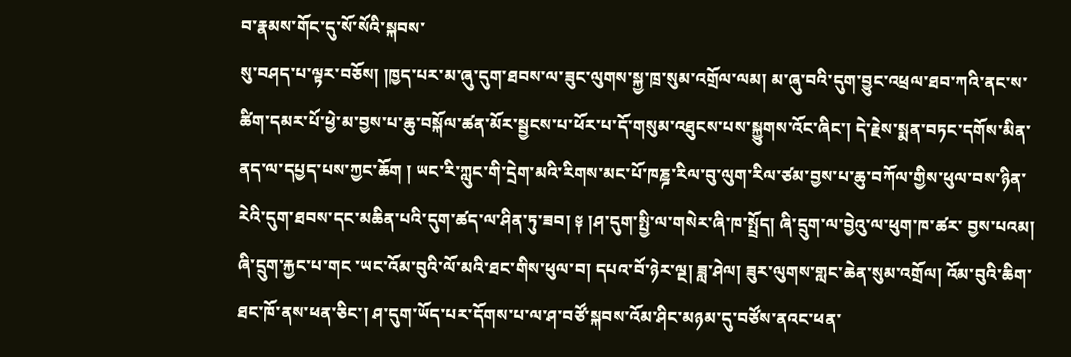བ་རྣམས་གོང་དུ་སོ་སོའི་སྐབས་
སུ་བཤད་པ་ལྟར་བཅོས། །ཁྱད་པར་མ་ཞུ་དུག་ཐབས་ལ་ཟུང་ལུགས་སྐྱ་ཁྲ་སུམ་འགྲོལ་ལམ། མ་ཞུ་བའི་དུག་བྱུང་འཕྲལ་ཐབ་ཀའི་ནང་ས་ཚིག་དམར་པོ་ཕྱེ་མ་བྱས་པ་ཆུ་བསྐོལ་ཚན་མོར་སྦྱངས་པ་ཕོར་པ་དོ་གསུམ་འཐུངས་པས་སྐྱུགས་འོང་ཞིང་། དེ་རྗེས་སྨན་བཏང་དགོས་མིན་ནད་ལ་དཔྱད་པས་ཀྱང་ཆོག ། ཡང་རི་ཀླུང་གི་དྲེག་མའི་རིགས་མང་པོ་ཁཎྜ་རིལ་བུ་ལུག་རིལ་ཙམ་བྱས་པ་ཆུ་བཀོལ་གྱིས་ཕུལ་བས་ཉིན་རེའི་དུག་ཐབས་དང་མཆིན་པའི་དུག་ཚད་ལ་ཤིན་ཏུ་ཟབ། ༈ །ཤ་དུག་སྤྱི་ལ་གསེར་ཞི་ཁ་སྤྲོད། ཞི་དྲུག་ལ་བྱེའུ་ལ་ཕུག་ཁ་ཚར་ བྱས་པའམ། ཞི་དྲུག་རྐྱང་པ་གང ་ཡང་འོམ་བུའི་ལོ་མའི་ཐང་གིས་ཕུལ་བ། དཔའ་བོ་ཉེར་ལྔ། ཟླ་ཤེལ། ཟུར་ལུགས་གླང་ཆེན་སུམ་འགྲོལ། འོམ་བུའི་ཆིག་ཐང་ཁོ་ནས་ཕན་ཅིང་། ཤ་དུག་ཡོད་པར་དོགས་པ་ལ་ཤ་བཙོ་སྐབས་འོམ་ཤིང་མཉམ་དུ་བཙོས་ནའང་ཕན་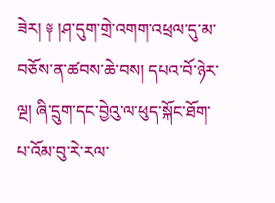ཟེར། ༈ །ཤ་དུག་གྲེ་འགག་འཕྲལ་དུ་མ་བཅོས་ན་ཚབས་ཆེ་བས། དཔའ་བོ་ཉེར་ལྔ། ཞི་དྲུག་དང་བྱེའུ་ལ་ཕུད་སྐོང་ཐོག་པ་འོམ་བུ་རེ་རལ་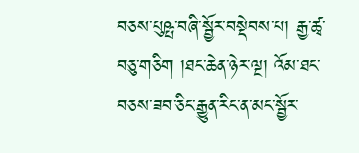བཅས་པུཥྤ་བཞི་སྦྱོར་བསྡེབས་པ། རྒྱ་ཚྭ་བཅུ་གཅིག །ཐང་ཆེན་ཉེར་ལྔ། འོམ་ཐང་བཅས་ཟབ་ཅིང་རྒྱུན་རིང་ན་མང་སྦྱོར་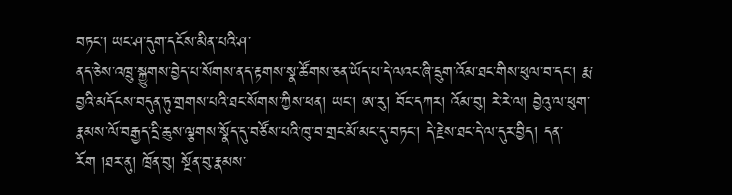བཏང་། ཡང་ཤ་དུག་དངོས་མིན་པའི་ཤ་
ནད་ཅེས་འཁྲུ་སྐྱུགས་བྱེད་པ་སོགས་ནད་རྟགས་སྣ་ཚོགས་ཅན་ཡོད་པ་དེ་ལའང་ཞི་དྲུག་འོམ་ཐང་གིས་ཕུལ་བ་དང་། རྨ་བྱའི་མདོངས་བདུན་ཏུ་གྲགས་པའི་ཐང་སོགས་ཀྱིས་ཕན། ཡང་། ཨ་རུ། བོང་དཀར། འོམ་བུ། རེ་རེ་ལ། བྱེའུ་ལ་ཕུག་རྣམས་ལོ་བརྒྱད་དྲི་ཆུས་ལྕགས་སྣོད་དུ་བཙོས་པའི་ཁུ་བ་གྲང་མོ་མང་དུ་བཏང་། དེ་རྗེས་ཐང་དེ་ལ་དུར་བྱིད། དན་རོག །ཐར་ནུ། ཁྲོན་བུ། སྔོན་བུ་རྣམས་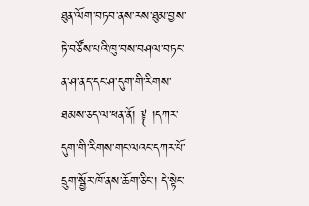ཐུན་ལོག་བཏབ་ནས་རས་ཐུམ་བྱས་ཏེ་བཙོས་པའི་ཁུ་བས་བཤལ་བཏང་ན་ཤ་ནད་དང་ཤ་དུག་གི་རིགས་ཐམས་ཅད་ལ་ཕན་ནོ། ༈ །དཀར་དུག་གི་རིགས་གང་ལའང་དཀར་པོ་དྲུག་སྦྱོར་ཁོ་ནས་ཆོག་ཅིང་། དེ་སྟེང་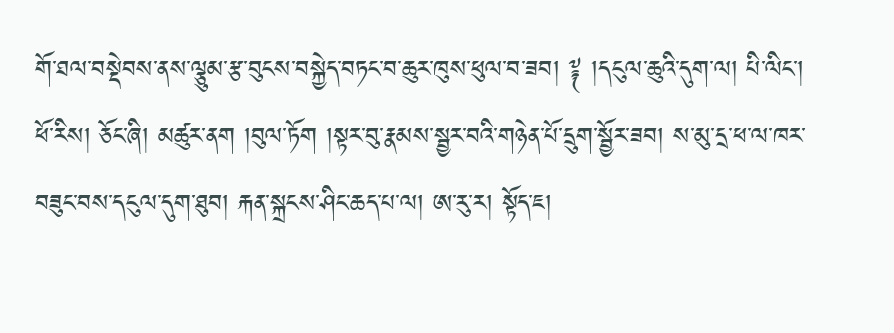གོ་ཐལ་བསྡེབས་ནས་ལྕུམ་རྩ་བུངས་བསྐྱེད་བཏང་བ་ཆུར་ཁུས་ཕུལ་བ་ཟབ། ༈ །དངུལ་ཆུའི་དུག་ལ། པི་ལིང་། ཕོ་རིས། ཅོང་ཞི། མཚུར་ནག །བུལ་ཏོག །སྟར་བུ་རྣམས་སྦྱར་བའི་གཉེན་པོ་དྲུག་སྦྱོར་ཟབ། ས་མུ་དྲ་ཕ་ལ་ཁར་བཟུང་བས་དངུལ་དུག་ཐུབ། རྐན་སྐྲངས་ཤིང་ཆད་པ་ལ། ཨ་རུ་ར། སྟོད་ཇ།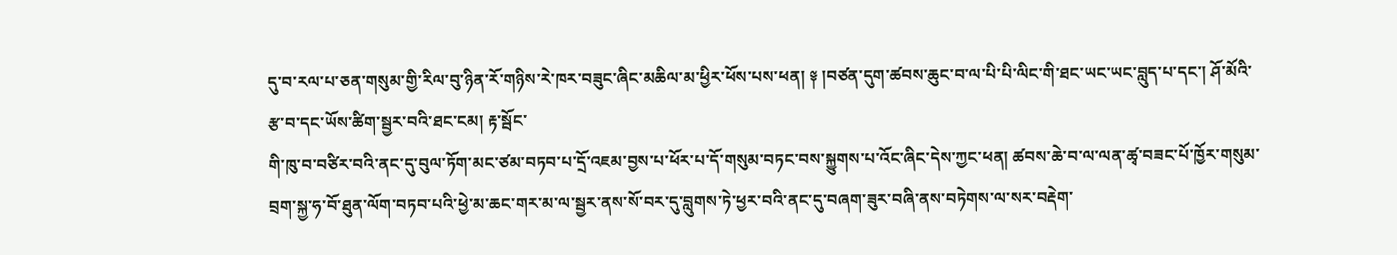དུ་བ་རལ་པ་ཅན་གསུམ་གྱི་རིལ་བུ་ཉིན་རོ་གཉིས་རེ་ཁར་བཟུང་ཞིང་མཆིལ་མ་ཕྱིར་ཕོས་པས་ཕན། ༈ །བཙན་དུག་ཚབས་ཆུང་བ་ལ་པི་པི་ལིང་གི་ཐང་ཡང་ཡང་བླུད་པ་དང་། ཤོ་མོའི་རྩ་བ་དང་ཡོས་ཚིག་སྦྱར་བའི་ཐང་ངམ། རྟ་སྦོང་
གི་ཁུ་བ་བཙིར་བའི་ནང་དུ་བུལ་ཏོག་མང་ཙམ་བཏབ་པ་དྲོ་འཇམ་བྱས་པ་ཕོར་པ་དོ་གསུམ་བཏང་བས་སྐྱུགས་པ་འོང་ཞིང་དེས་ཀྱང་ཕན། ཚབས་ཆེ་བ་ལ་ལན་ཚྭ་བཟང་པོ་ཁྱོར་གསུམ་བྲག་སྐྱ་ཧ་བོ་ཐུན་ལོག་བཏབ་པའི་ཕྱེ་མ་ཆང་གར་མ་ལ་སྦྱར་ནས་སོ་བར་དུ་བླུགས་ཏེ་ཕྱར་བའི་ནང་དུ་བཞག་ཟུར་བཞི་ནས་བཏེགས་ལ་སར་བརྡེག་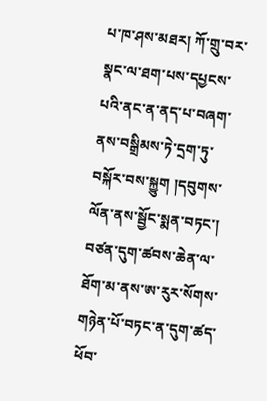པ་ཁ་ཤས་མཐར། ཀོ་གྲུ་བར་སྣང་ལ་ཐག་པས་དཔྱངས་པའི་ནང་ན་ནད་པ་བཞག་ནས་བསྒྲིམས་ཏེ་དྲག་ཏུ་བསྐོར་བས་སྐྱུག །དབུགས་ལོན་ནས་སྦྱོང་སྨན་བཏང་། བཙན་དུག་ཚབས་ཆེན་ལ་ཐོག་མ་ནས་ཨ་རུར་སོགས་གཉེན་པོ་བཏང་ན་དུག་ཚད་ཕོབ་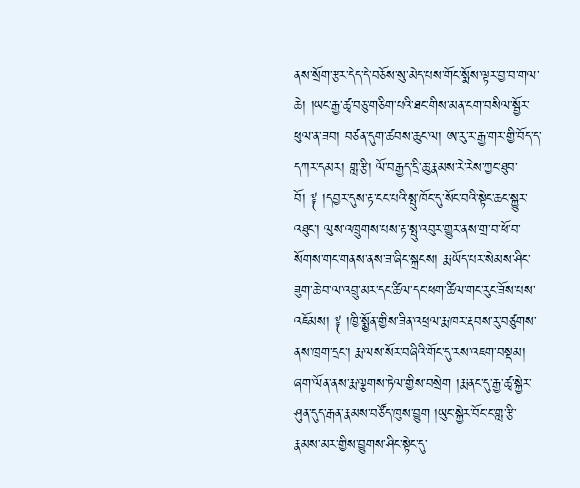ནས་སྲོག་རྩར་དེད་དེ་བཅོས་སུ་མེད་པས་གོང་སྨོས་ལྟར་བྱ་བ་གལ་ཆེ། །ཡང་རྒྱ་ཚྭ་བཅུ་གཅིག་པའི་ཐང་གིས་མན་ངག་བསིལ་སྦྱོར་ཕུལ་ན་ཟབ། བཙན་དུག་ཚབས་ཆུང་ལ། ཨ་རུ་ར་རྒྱ་གར་གྱི་བོད་ད་དཀར་དམར། གླ་རྩི། ལོ་བརྒྱད་དྲི་ཆུ་རྣམས་རེ་རེས་ཀྱང་ཐུབ་བོ། ༈ །དབྱར་དུས་རྟ་ངང་པའི་སྤུ་ཁོང་དུ་སོང་བའི་སྟེང་ཆང་སྐྱུར་འཐུང་། ལུས་འཁྲུགས་པས་རྟ་སྤུ་འབུར་གྱུར་ནས་གྲ་བ་ཕོ་བ་སོགས་གང་གནས་ནས་ཟ་ཞིང་སྐྲངས། རྨ་ཡོད་པར་སེམས་ཤིང་ཟུག་ཆེ་བ་ལ་འབྲུ་མར་དང་ཚིལ་དང་ཕག་ཚིལ་གང་རུང་ཟོས་པས་འཇོམས། ༈ །ཁྱི་སྨྱོན་གྱིས་ཟིན་འཕྲལ་རྨ་ཁར་རྡབས་རུ་བཙུགས་
ནས་ཁྲག་དྲང་། རྨ་ལས་སོར་བཞིའི་གོང་དུ་རས་འཇག་བསྡམ། ཞག་ལོན་ནས་རྨ་ལྕགས་ཏེལ་གྱིས་བསྲེག །རྨ་ནང་དུ་རྒྱ་ཚྭ་སྐྱེར་ཤུན་དུད་རྒན་རྣམས་བཙོད་ཁུས་བྱུག །ཡུང་སྐྱེར་བོང་ང་གླ་རྩི་རྣམས་མར་གྱིས་བྱུགས་ཤིང་སྟེང་དུ་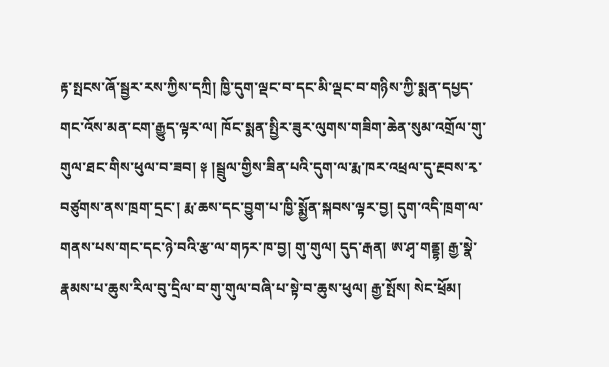རྟ་སྤངས་ཞོ་སྦྱར་རས་ཀྱིས་དཀྲི། ཁྱི་དུག་ལྡང་བ་དང་མི་ལྡང་བ་གཉིས་ཀྱི་སྨན་དཔྱད་གང་འོས་མན་ངག་རྒྱུད་ལྟར་ལ། ཁོང་སྨན་སྤྱིར་ཟུར་ལུགས་གཟིག་ཆེན་སུམ་འགྲོལ་གུ་གུལ་ཐང་གིས་ཕུལ་བ་ཟབ། ༈ །སྦྲུལ་གྱིས་ཟིན་པའི་དུག་ལ་རྨ་ཁར་འཕྲལ་དུ་རྔབས་རྭ་བཙུགས་ནས་ཁྲག་དྲང་། རྨ་ཆས་དང་བྱུག་པ་ཁྱི་སྨྱོན་སྐབས་ལྟར་བྱ། དུག་འདི་ཁྲག་ལ་གནས་པས་གང་དང་ཉེ་བའི་རྩ་ལ་གཏར་ཁ་བྱ། གུ་གུལ། དུད་རྒན། ཨ་ཤྭ་གནྡྷ། རྒྱ་སྣེ་རྣམས་པ་ཆུས་རིལ་བུ་དྲིལ་བ་གུ་གུལ་བཞི་པ་སྟེ་བ་ཆུས་ཕུལ། རྒྱ་སྤོས། སེང་ཕྲོམ།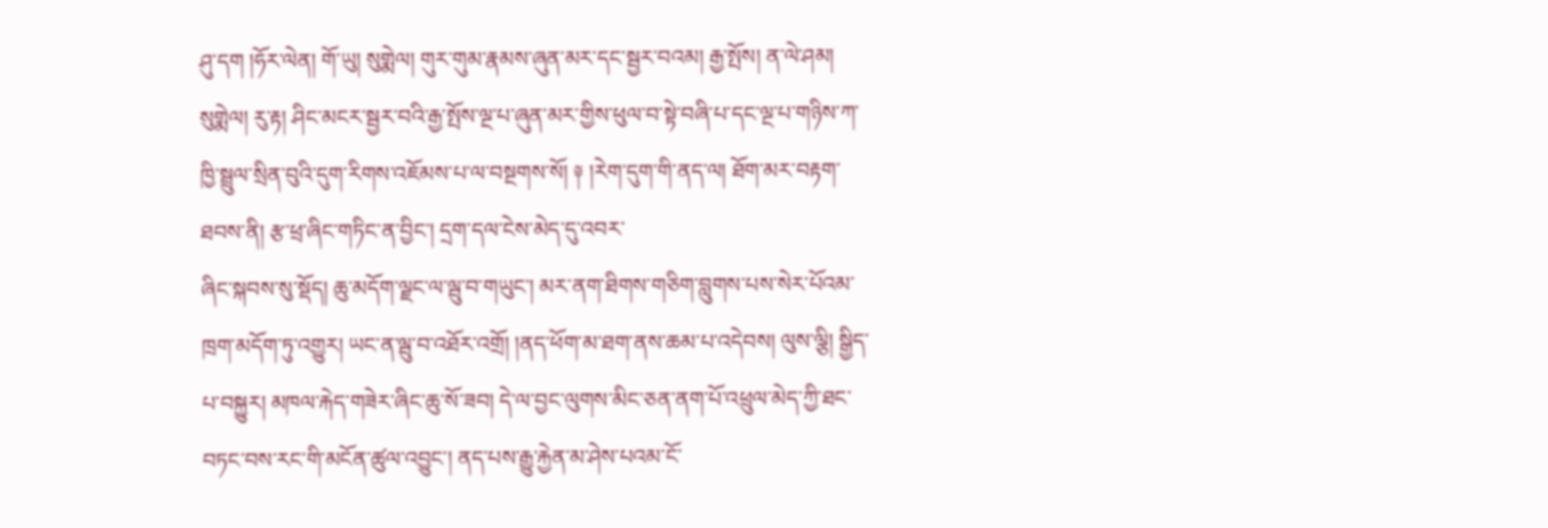ཤུ་དག །ཧོར་ལེན། གོ་ཡུ། སུགྨེལ། གུར་གུམ་རྣམས་ཞུན་མར་དང་སྦྱར་བའམ། རྒྱ་སྤོས། ན་ལེ་ཤམ། སུགྨེལ། རུ་རྟ། ཤིང་མངར་སྦྱར་བའི་རྒྱ་སྤོས་ལྔ་པ་ཞུན་མར་གྱིས་ཕུལ་བ་སྟེ་བཞི་པ་དང་ལྔ་པ་གཉིས་ཀ་ཁྱི་སྦྲུལ་སྲིན་བུའི་དུག་རིགས་འཇོམས་པ་ལ་བསྔགས་སོ། ༈ །རེག་དུག་གི་ནད་ལ། ཐོག་མར་བརྟག་ཐབས་ནི། རྩ་ཕྲ་ཞིང་གཏིང་ན་བྱིང་། དྲག་དལ་ངེས་མེད་དུ་འབར་
ཞིང་སྐབས་སུ་སྡོད། ཆུ་མདོག་ལྗང་ལ་ལྦུ་བ་གཡུང་། མར་ནག་ཐིགས་གཅིག་བླུགས་པས་སེར་པོའམ་ཁྲག་མདོག་ཏུ་འགྱུར། ཡང་ན་ལྦུ་བ་འཐོར་འགྲོ། །ནད་ཕོག་མ་ཐག་ནས་ཆམ་པ་འདེབས། ལུས་ལྕི། སྒྱིད་པ་བསྐྱུར། མཁལ་རྐེད་གཟེར་ཞིང་ཆུ་སོ་ཟབ། དེ་ལ་བྱང་ལུགས་མིང་ཅན་ནག་པོ་འཕྲུལ་མེད་ཀྱི་ཐང་བཏང་བས་རང་གི་མངོན་ཚུལ་འབྱུང་། ནད་པས་རྒྱུ་རྐྱེན་མ་ཤེས་པའམ་ངོ་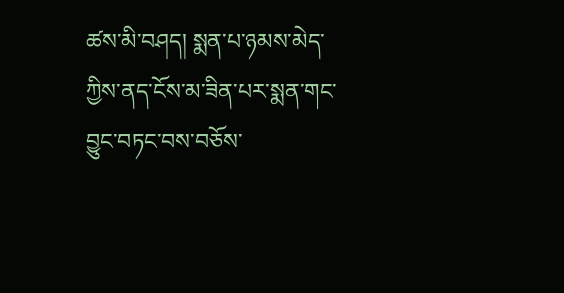ཚས་མི་བཤད། སྨན་པ་ཉམས་མེད་ཀྱིས་ནད་ངོས་མ་ཟིན་པར་སྨན་གང་བྱུང་བཏང་བས་བཅོས་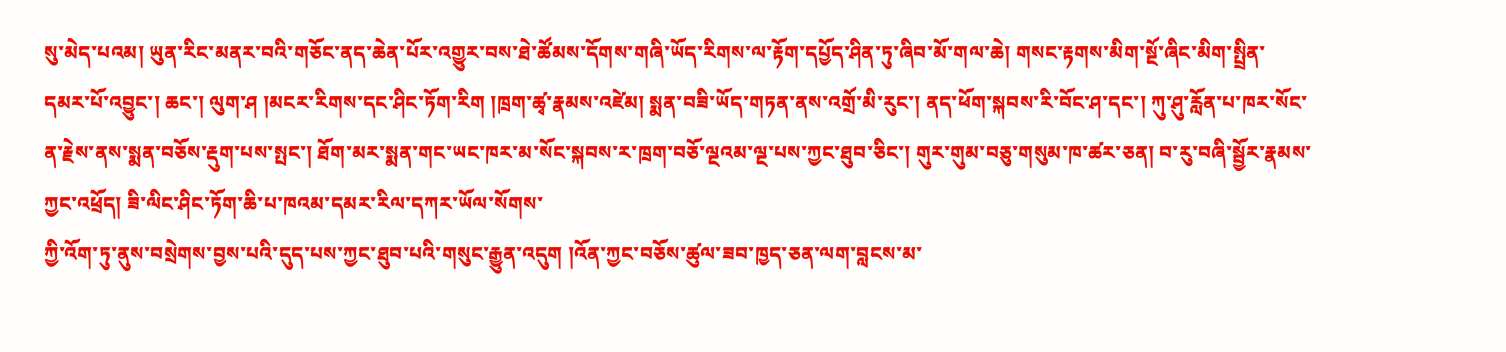སུ་མེད་པའམ། ཡུན་རིང་མནར་བའི་གཅོང་ནད་ཆེན་པོར་འགྱུར་བས་ཐེ་ཚོམས་དོགས་གཞི་ཡོད་རིགས་ལ་རྟོག་དཔྱོད་ཤིན་ཏུ་ཞིབ་མོ་གལ་ཆེ། གསང་རྟགས་མིག་སྔོ་ཞིང་མིག་སྤྲིན་དམར་པོ་འབྱུང་། ཆང་། ལུག་ཤ །མངར་རིགས་དང་ཤིང་ཏོག་རིག །ཁྲག་ཚྭ་རྣམས་འཛེམ། སྨན་བཟི་ཡོད་གཏན་ནས་འགྲོ་མི་རུང་། ནད་ཕོག་སྐབས་རི་བོང་ཤ་དང་། ཀུ་ཤུ་རློན་པ་ཁར་སོང་ན་རྗེས་ནས་སྨན་བཅོས་རྡུག་པས་སྤང་། ཐོག་མར་སྨན་གང་ཡང་ཁར་མ་སོང་སྐབས་ར་ཁྲག་བཅོ་ལྔའམ་ལྔ་པས་ཀྱང་ཐུབ་ཅིང་། གུར་གུམ་བཅུ་གསུམ་ཁ་ཚར་ཅན། བ་རུ་བཞི་སྦྱོར་རྣམས་ཀྱང་འཕྲོད། ཟི་ལིང་ཤིང་ཏོག་ཆི་པ་ཁའམ་དམར་རིལ་དཀར་ཡོལ་སོགས་
ཀྱི་འོག་ཏུ་ནུས་བསྲེགས་བྱས་པའི་དུད་པས་ཀྱང་ཐུབ་པའི་གསུང་རྒྱུན་འདུག །འོན་ཀྱང་བཅོས་ཚུལ་ཟབ་ཁྱད་ཅན་ལག་བླངས་མ་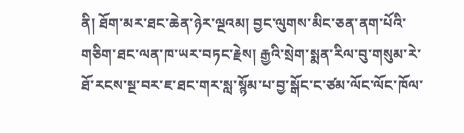ནི། ཐོག་མར་ཐང་ཆེན་ཉེར་ལྔའམ། བྱང་ལུགས་མིང་ཅན་ནག་པོའི་གཅིག་ཐང་ལན་ཁ་ཡར་བཏང་རྗེས། རྒྱའི་སྲེག་སྨན་རིལ་བུ་གསུམ་རེ་ཐོ་རངས་སྔ་བར་ཇ་ཐང་གར་སླ་སྙོམ་པ་བྱ་སྒོང་ང་ཙམ་ལོང་ལོང་ཁོལ་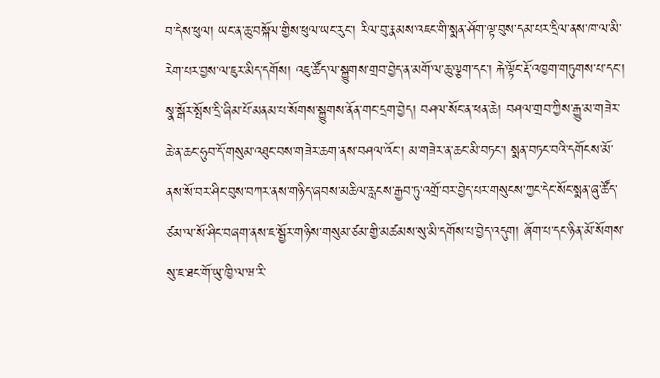བ་དེས་ཕུལ། ཡང་ན་ཆུ་བསྐོལ་གྱིས་ཕུལ་ཡང་རུང་། རིལ་བུ་རྣམས་འཇང་གི་སྨན་ཤོག་ལྟ་བུས་དམ་པར་དྲིལ་ནས་ཁ་ལ་མི་རེག་པར་བྱས་ལ་ཇུར་མིད་དགོས། འཇུ་ཚོད་ལ་སྐྱུགས་གྲབ་བྱེད་ན་མགོ་ལ་ཆུ་ལྕག་དང་། རྐེ་ལྟོང་རྡོ་འཁྱག་གཏུགས་པ་དང་། སྣ་སྒོར་སྤོས་དྲི་ཞིམ་པོ་མནམ་པ་སོགས་སྐྱུགས་ནོན་གང་དྲག་བྱེད། བཤལ་སོང་ན་ཕན་ཆེ། བཤལ་གྲབ་ཀྱིས་རྒྱུ་མ་གཟེར་ཆེ་ན་ཆང་ཧུབ་དོ་གསུམ་འཐུང་བས་གཟེར་ཆག་ནས་བཤལ་འོང་། མ་གཟེར་ན་ཆང་མི་བཏང་། སྨན་བཏང་བའི་དགོངས་མོ་ནས་སོ་བར་ཤིང་བུས་བཀར་ནས་གཉིད་ཞབས་མཆིལ་རླངས་རྒྱབ་ཏུ་འགྲོ་བར་བྱེད་པར་གསུངས་ཀྱང་དེང་སོང་སྨན་ཞུ་ཚོད་ཙམ་ལ་སོ་ཤིང་བཞག་ནས་ཇ་སྦྱོར་གཉིས་གསུམ་ཙམ་གྱི་མཚམས་སུ་མི་དགོས་པ་བྱེད་འདུག། ཞོག་པ་དང་ཉིན་མོ་སོགས་སུ་ཇ་ཐང་གོ་ཡུ་ཁྱི་ལ་ཝ་རི་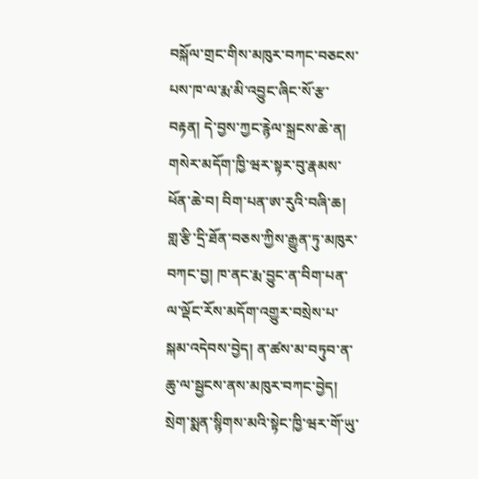བསྐོལ་གྲང་གིས་མཁུར་བཀང་བཅངས་
པས་ཁ་ལ་རྨ་མི་འབྱུང་ཞིང་སོ་རྩ་བརྟན། དེ་བྱས་ཀྱང་རྙེལ་སྐྲངས་ཆེ་ན། གསེར་མདོག་ཁྱི་ཝར་སྟར་བུ་རྣམས་ཕོན་ཆེ་བ། བིག་པན་ཨ་རུའི་བཞི་ཆ། གླ་རྩི་དྲི་ཐོན་བཅས་ཀྱིས་རྒྱུན་ཏུ་མཁུར་བཀང་བྱ། ཁ་ནང་རྨ་བྱུང་ན་བིག་པན་ལ་ལྡོང་རོས་མདོག་འགྱུར་བསྲེས་པ་སྐམ་འདེབས་བྱེད། ན་ཚས་མ་བཏུབ་ན་ཆུ་ལ་སྦྱངས་ནས་མཁུར་བཀང་བྱེད། སྲེག་སྨན་སྙིགས་མའི་སྟེང་ཁྱི་ཝར་གོ་ཡུ་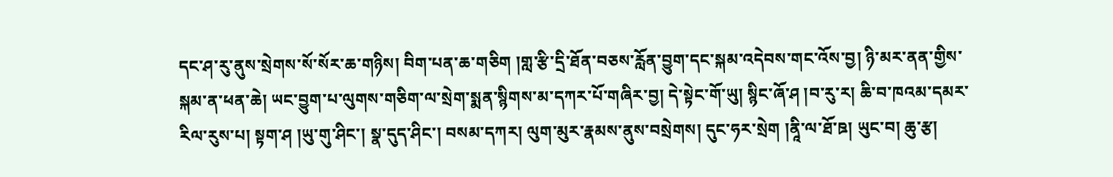དང་ཤ་རུ་ནུས་སྲེགས་སོ་སོར་ཆ་གཉིས། བིག་པན་ཆ་གཅིག །གླ་རྩི་དྲི་ཐོན་བཅས་རློན་བྱུག་དང་སྐམ་འདེབས་གང་འོས་བྱ། ཉི་མར་ནན་གྱིས་སྐམ་ན་ཕན་ཆེ། ཡང་བྱུག་པ་ལུགས་གཅིག་ལ་སྲེག་སྨན་སྙིགས་མ་དཀར་པོ་གཞིར་བྱ། དེ་སྟེང་གོ་ཡུ། སྙིང་ཞོ་ཤ །བ་རུ་ར། ཆི་བ་ཁའམ་དམར་རིལ་རུས་པ། སྟག་ཤ །ཡུ་གུ་ཤིང་། སྣ་དུད་ཤིང་། བསམ་དཀར། ལུག་མུར་རྣམས་ནུས་བསྲེགས། དུང་ཧར་སྲེག །ནཱི་ལ་ཐོ་ཋ། ཡུང་བ། ཆུ་རྩ།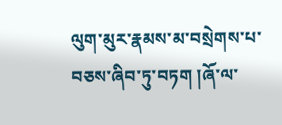ལུག་མུར་རྣམས་མ་བསྲེགས་པ་བཅས་ཞིབ་ཏུ་བཏག །ཞོ་ལ་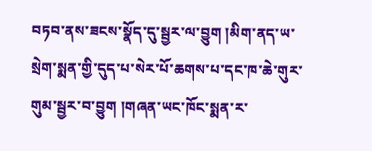བཏབ་ནས་ཟངས་སྣོད་དུ་སྦྱར་ལ་བྱུག །མིག་ནད་ཡ་སྲེག་སྨན་གྱི་དུད་པ་སེར་པོ་ཆགས་པ་དང་ཁ་ཆེ་གུར་གུམ་སྦྱར་བ་བྱུག །གཞན་ཡང་ཁོང་སྨན་ར་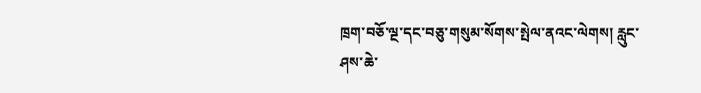ཁྲག་བཅོ་ལྔ་དང་བཅུ་གསུམ་སོགས་སྤེལ་ནའང་ལེགས། རླུང་ཤས་ཆེ་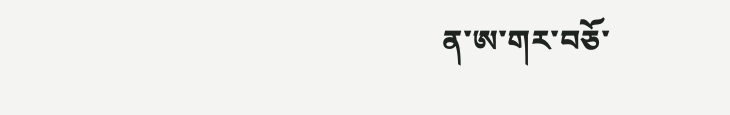ན་ཨ་གར་བཅོ་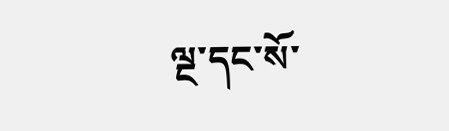ལྔ་དང་སོ་